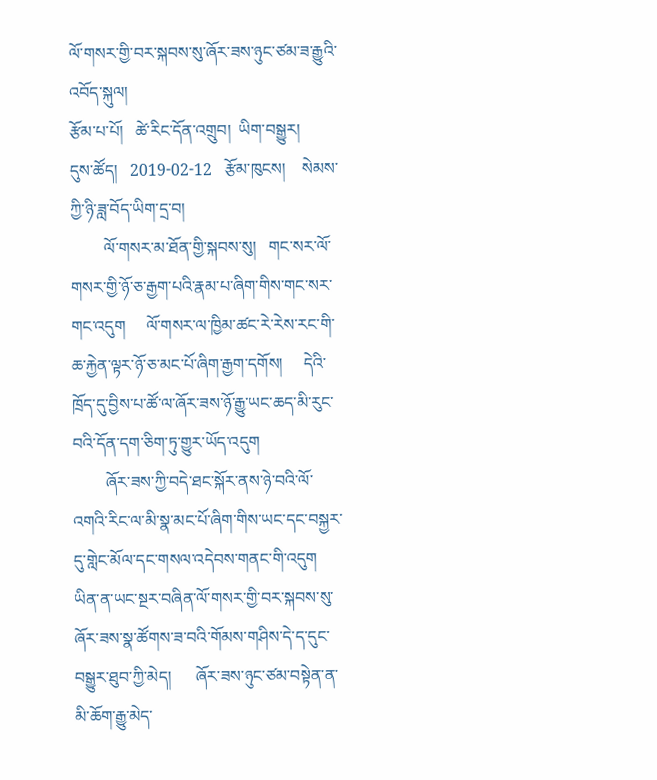ལོ་གསར་གྱི་བར་སྐབས་སུ་ཞོར་ཟས་ཉུང་ཙམ་ཟ་རྒྱུའི་འབོད་སྐུལ།
རྩོམ་པ་པོ།   ཚེ་རིང་དོན་འགྲུབ།  ཡིག་བསྒྱུར།       དུས་ཚོད།   2019-02-12   རྩོམ་ཁུངས།    སེམས་ཀྱི་ཉི་ཟླ་བོད་ཡིག་དྲ་བ།
        ལོ་གསར་མ་ཐོན་གྱི་སྐབས་སུ།   གང་སར་ལོ་གསར་གྱི་ཉོ་ཅ་རྒྱག་པའི་རྣམ་པ་ཞིག་གིས་གང་སར་གང་འདུག     ལོ་གསར་ལ་ཁྱིམ་ཚང་རེ་རེས་རང་གི་ཆ་རྐྱེན་ལྟར་ཉོ་ཅ་མང་པོ་ཞིག་རྒྱག་དགོས།     དེའི་ཁྲོད་དུ་བྱིས་པ་ཚོ་ལ་ཞོར་ཟས་ཉོ་རྒྱུ་ཡང་ཆད་མི་རུང་བའི་དོན་དག་ཅིག་ཏུ་གྱུར་ཡོད་འདུག
        ཞོར་ཟས་ཀྱི་བདེ་ཐང་སྐོར་ནས་ཉེ་བའི་ལོ་འགའི་རིང་ལ་མི་སྣ་མང་པོ་ཞིག་གིས་ཡང་དང་བསྐྱར་དུ་གླེང་མོལ་དང་གསལ་འདེབས་གནང་གི་འདུག      ཡིན་ན་ཡང་སྔར་བཞིན་ལོ་གསར་གྱི་བར་སྐབས་སུ་ཞོར་ཟས་སྣ་ཚོགས་ཟ་བའི་གོམས་གཤིས་དེ་ད་དུང་བསྒྱུར་ཐུབ་ཀྱི་མེད།      ཞོར་ཟས་ཉུང་ཙམ་བསྟེན་ན་མི་ཆོག་རྒྱུ་མེད་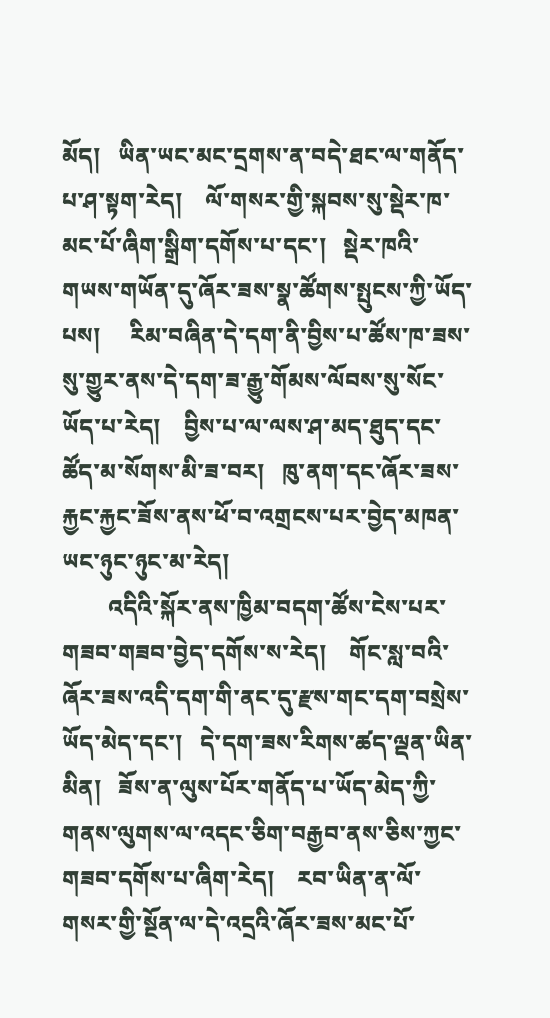མོད།   ཡིན་ཡང་མང་དྲགས་ན་བདེ་ཐང་ལ་གནོད་པ་ཤ་སྟག་རེད།    ལོ་གསར་གྱི་སྐབས་སུ་སྡེར་ཁ་མང་པོ་ཞིག་སྒྲིག་དགོས་པ་དང་།   སྡེར་ཁའི་གཡས་གཡོན་དུ་ཞོར་ཟས་སྣ་ཚོགས་སྤུངས་ཀྱི་ཡོད་པས།     རིམ་བཞིན་དེ་དག་ནི་བྱིས་པ་ཚོས་ཁ་ཟས་སུ་གྱུར་ནས་དེ་དག་ཟ་རྒྱུ་གོམས་ལོབས་སུ་སོང་ཡོད་པ་རེད།    བྱིས་པ་ལ་ལས་ཤ་མད་ཐུད་དང་ཚོད་མ་སོགས་མི་ཟ་བར།   ཁུ་ནག་དང་ཞོར་ཟས་རྐྱང་རྐྱང་ཟོས་ནས་ཕོ་བ་འགྲངས་པར་བྱེད་མཁན་ཡང་ཉུང་ཉུང་མ་རེད།
        འདིའི་སྐོར་ནས་ཁྱིམ་བདག་ཚོས་ངེས་པར་གཟབ་གཟབ་བྱེད་དགོས་ས་རེད།    གོང་སླ་བའི་ཞོར་ཟས་འདི་དག་གི་ནང་དུ་རྫས་གང་དག་བསྲེས་ཡོད་མེད་དང་།   དེ་དག་ཟས་རིགས་ཚད་ལྡན་ཡིན་མིན།   ཟོས་ན་ལུས་པོར་གནོད་པ་ཡོད་མེད་ཀྱི་གནས་ལུགས་ལ་འདང་ཅིག་བརྒྱབ་ནས་ཅིས་ཀྱང་གཟབ་དགོས་པ་ཞིག་རེད།    རབ་ཡིན་ན་ལོ་གསར་གྱི་སྔོན་ལ་དེ་འདྲའི་ཞོར་ཟས་མང་པོ་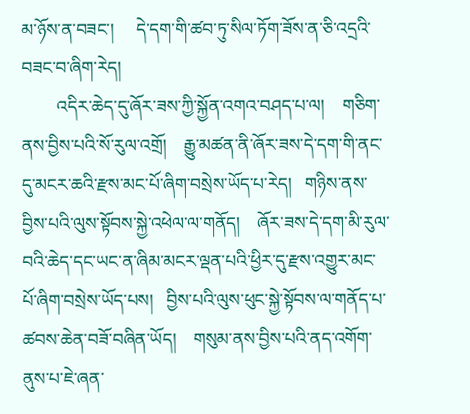མ་ཉོས་ན་བཟང་།     དེ་དག་གི་ཚབ་ཏུ་སིལ་ཏོག་ཟོས་ན་ཅི་འདྲའི་བཟང་བ་ཞིག་རེད།
        འདིར་ཆེད་དུ་ཞོར་ཟས་ཀྱི་སྐྱོན་འགའ་བཤད་པ་ལ།    གཅིག་ནས་བྱིས་པའི་སོ་རུལ་འགྲོ།    རྒྱུ་མཚན་ནི་ཞོར་ཟས་དེ་དག་གི་ནང་དུ་མངར་ཆའི་རྫས་མང་པོ་ཞིག་བསྲེས་ཡོད་པ་རེད།   གཉིས་ནས་བྱིས་པའི་ལུས་སྟོབས་སྐྱེ་འཕེལ་ལ་གནོད།    ཞོར་ཟས་དེ་དག་མི་རུལ་བའི་ཆེད་དང་ཡང་ན་ཞིམ་མངར་ལྡན་པའི་ཕྱིར་དུ་རྫས་འགྱུར་མང་པོ་ཞིག་བསྲེས་ཡོད་པས།   བྱིས་པའི་ལུས་ཕུང་སྐྱེ་སྟོབས་ལ་གནོད་པ་ཚབས་ཆེན་བཟོ་བཞིན་ཡོད།    གསུམ་ནས་བྱིས་པའི་ནད་འགོག་ནུས་པ་ཇེ་ཞན་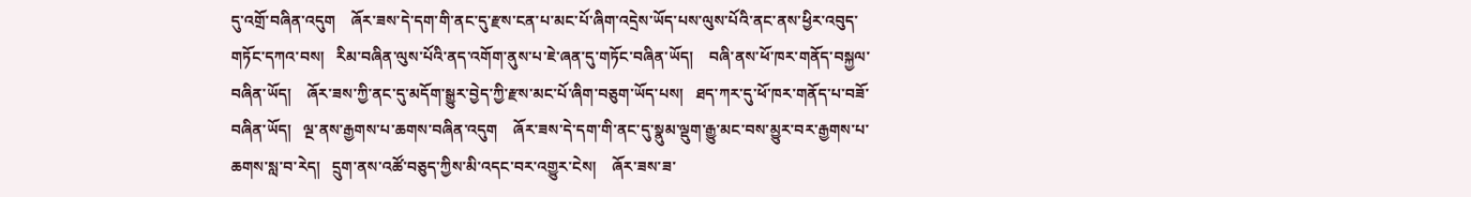དུ་འགྲོ་བཞིན་འདུག    ཞོར་ཟས་དེ་དག་གི་ནང་དུ་རྫས་ངན་པ་མང་པོ་ཞིག་འདྲེས་ཡོད་པས་ལུས་པོའི་ནང་ནས་ཕྱིར་འབུད་གཏོང་དཀའ་བས།   རིམ་བཞིན་ལུས་པོའི་ནད་འགོག་ནུས་པ་ཇེ་ཞན་དུ་གཏོང་བཞིན་ཡོད།    བཞི་ནས་ཕོ་ཁར་གནོད་བསྐྱལ་བཞིན་ཡོད།    ཞོར་ཟས་ཀྱི་ནང་དུ་མདོག་སྒྱུར་བྱེད་ཀྱི་རྫས་མང་པོ་ཞིག་བཅུག་ཡོད་པས།   ཐད་ཀར་དུ་ཕོ་ཁར་གནོད་པ་བཟོ་བཞིན་ཡོད།   ལྔ་ནས་རྒྱགས་པ་ཆགས་བཞིན་འདུག    ཞོར་ཟས་དེ་དག་གི་ནང་དུ་སྣུམ་ལྡུག་རྒྱུ་མང་བས་མྱུར་བར་རྒྱགས་པ་ཆགས་སླ་བ་རེད།   དྲུག་ནས་འཚོ་བཅུད་ཀྱིས་མི་འདང་བར་འགྱུར་ངེས།    ཞོར་ཟས་ཟ་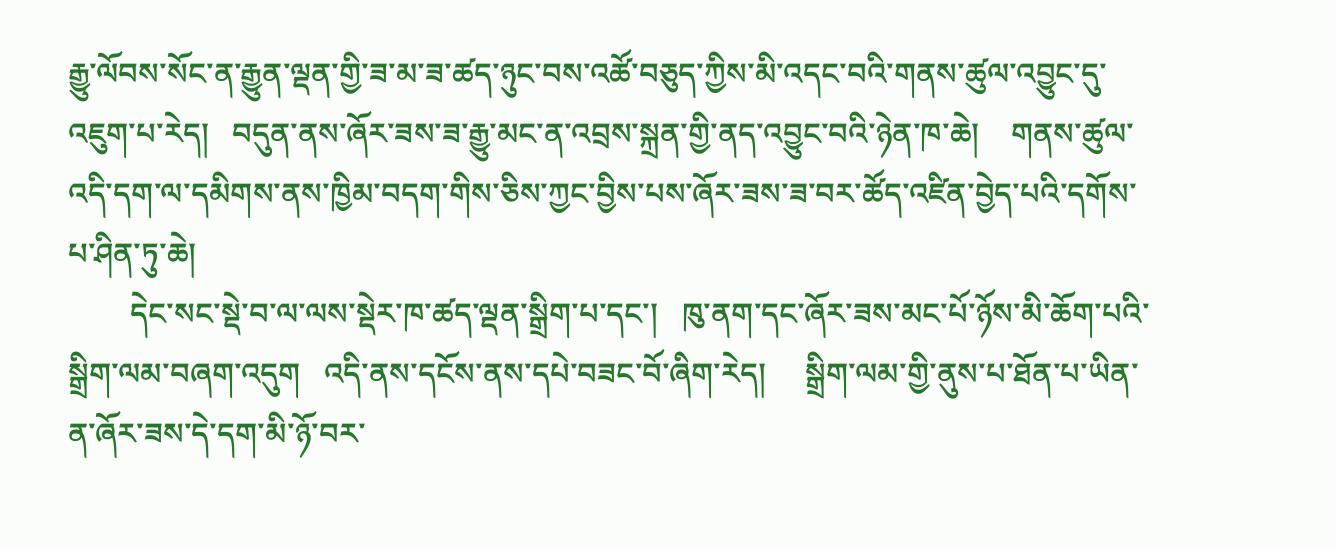རྒྱུ་ལོབས་སོང་ན་རྒྱུན་ལྡན་གྱི་ཟ་མ་ཟ་ཚད་ཉུང་བས་འཚོ་བཅུད་ཀྱིས་མི་འདང་བའི་གནས་ཚུལ་འབྱུང་དུ་འཇུག་པ་རེད།   བདུན་ནས་ཞོར་ཟས་ཟ་རྒྱུ་མང་ན་འབྲས་སྐྲན་གྱི་ནད་འབྱུང་བའི་ཉེན་ཁ་ཆེ།    གནས་ཚུལ་འདི་དག་ལ་དམིགས་ནས་ཁྱིམ་བདག་གིས་ཅིས་ཀྱང་བྱིས་པས་ཞོར་ཟས་ཟ་བར་ཚོད་འཛིན་བྱེད་པའི་དགོས་པ་ཤིན་ཏུ་ཆེ།
        དེང་སང་སྡེ་བ་ལ་ལས་སྡེར་ཁ་ཚད་ལྡན་སྒྲིག་པ་དང་།   ཁུ་ནག་དང་ཞོར་ཟས་མང་པོ་ཉོས་མི་ཆོག་པའི་སྒྲིག་ལམ་བཞག་འདུག   འདི་ནས་དངོས་ནས་དཔེ་བཟང་བོ་ཞིག་རེད།     སྒྲིག་ལམ་གྱི་ནུས་པ་ཐོན་པ་ཡིན་ན་ཞོར་ཟས་དེ་དག་མི་ཉོ་བར་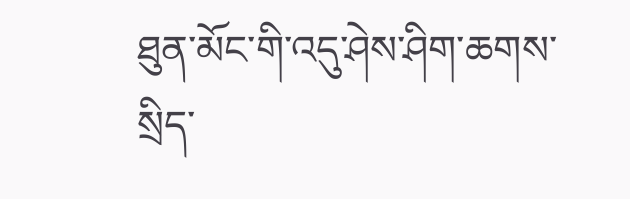ཐུན་མོང་གི་འདུ་ཤེས་ཤིག་ཆགས་སྲིད་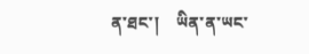ན་ཐང་།    ཡིན་ན་ཡང་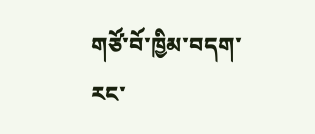གཙོ་བོ་ཁྱིམ་བདག་རང་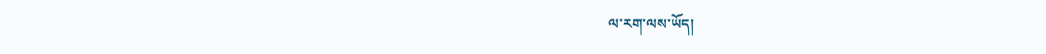ལ་རག་ལས་ཡོད།